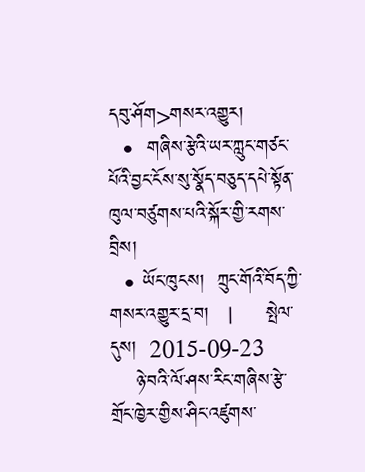དབུ་ཤོག>གསར་འགྱུར།
  •  གཞིས་རྩེའི་ཡར་ཀླུང་གཙང་པོའི་བྱང་ངོས་སུ་སྣོད་བཅུད་དཔེ་སྟོན་ཁུལ་བཙུགས་པའི་སྐོར་གྱི་རགས་བྲིས།
  • ཡོང་ཁུངས།  ཀྲུང་གོའི་བོད་ཀྱི་གསར་འགྱུར་དྲ་བ།   |     སྤེལ་དུས།  2015-09-23
    ཉེ་བའི་ལོ་ཤས་རིང་གཞིས་རྩེ་གྲོང་ཁྱེར་གྱིས་ཤིང་འཛུགས་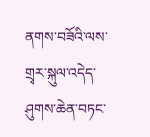ནགས་བཟོའི་ལས་གྲྭར་སྐུལ་འདེད་ཤུགས་ཆེན་བཏང་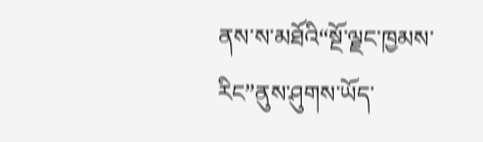ནས་ས་མཐོའི“སྔོ་ལྗང་ཁྱམས་རིང”ནུས་ཤུགས་ཡོད་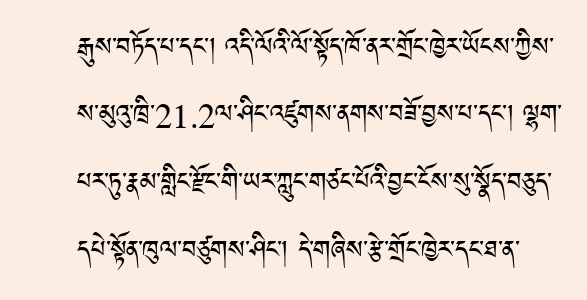རྒུས་བཏོད་པ་དང་། འདི་ལོའི་ལོ་སྟོད་ཁོ་ནར་གྲོང་ཁྱེར་ཡོངས་ཀྱིས་ས་མུའུ་ཁྲི་21.2ལ་ཤིང་འཛུགས་ནགས་བཟོ་བྱས་པ་དང་། ལྷག་པར་ཏུ་རྣམ་གླིང་རྫོང་གི་ཡར་ཀླུང་གཙང་པོའི་བྱང་ངོས་སུ་སྣོད་བཅུད་དཔེ་སྟོན་ཁུལ་བཙུགས་ཤིང་། དེ་གཞིས་རྩེ་གྲོང་ཁྱེར་དང་ཐ་ན་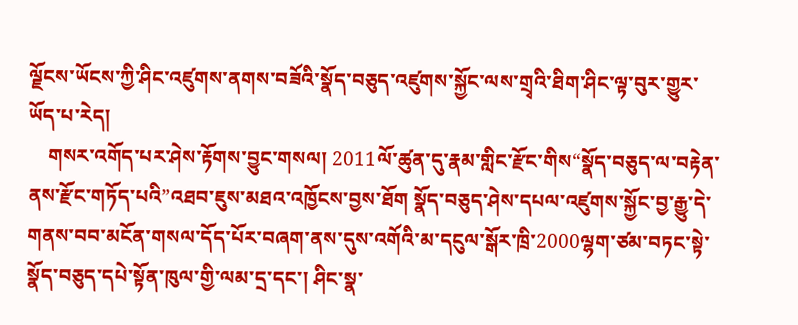ལྗོངས་ཡོངས་ཀྱི་ཤིང་འཛུགས་ནགས་བཟོའི་སྣོད་བཅུད་འཛུགས་སྐྱོང་ལས་གྲྭའི་ཐིག་ཤིང་ལྟ་བུར་གྱུར་ཡོད་པ་རེད།
    གསར་འགོད་པར་ཤེས་རྟོགས་བྱུང་གསལ། 2011ལོ་ཚུན་དུ་རྣམ་གླིང་རྫོང་གིས“སྣོད་བཅུད་ལ་བརྟེན་ནས་རྫོང་གཏོད་པའི”འཐབ་ཇུས་མཐའ་འཁྱོངས་བྱས་ཐོག སྣོད་བཅུད་ཤེས་དཔལ་འཛུགས་སྐྱོང་བྱ་རྒྱུ་དེ་གནས་བབ་མངོན་གསལ་དོད་པོར་བཞག་ནས་དུས་འགོའི་མ་དངུལ་སྒོར་ཁྲི་2000ལྷག་ཙམ་བཏང་སྟེ་སྣོད་བཅུད་དཔེ་སྟོན་ཁུལ་གྱི་ལམ་དྲ་དང་། ཤིང་སྣ་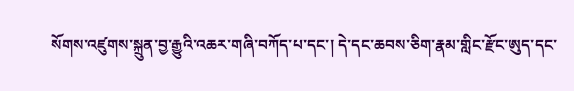སོགས་འཛུགས་སྐྲུན་བྱ་རྒྱུའི་འཆར་གཞི་བཀོད་པ་དང་། དེ་དང་ཆབས་ཅིག་རྣམ་གླིང་རྫོང་ཨུད་དང་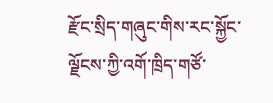རྫོང་སྲིད་གཞུང་གིས་རང་སྐྱོང་ལྗོངས་ཀྱི་འགོ་ཁྲིད་གཙོ་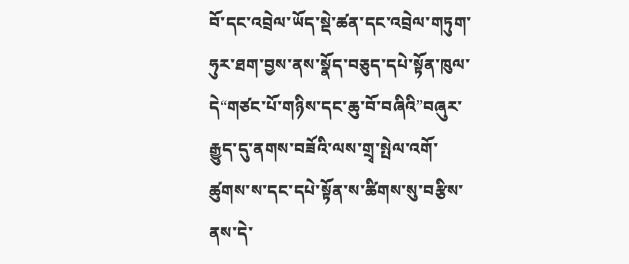བོ་དང་འབྲེལ་ཡོད་སྡེ་ཚན་དང་འབྲེལ་གཏུག་ཧུར་ཐག་བྱས་ནས་སྣོད་བཅུད་དཔེ་སྟོན་ཁུལ་དེ“གཙང་པོ་གཉིས་དང་ཆུ་བོ་བཞིའི”བཞུར་རྒྱུད་དུ་ནགས་བཟོའི་ལས་གྲྭ་སྤེལ་འགོ་ཚུགས་ས་དང་དཔེ་སྟོན་ས་ཚིགས་སུ་བརྩིས་ནས་དེ་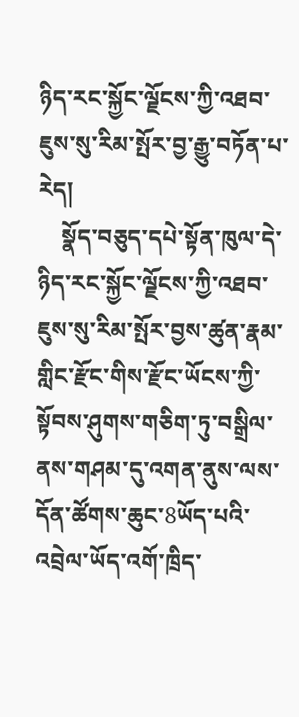ཉིད་རང་སྐྱོང་ལྗོངས་ཀྱི་འཐབ་ཇུས་སུ་རིམ་སྤོར་བྱ་རྒྱུ་བཏོན་པ་རེད།
    སྣོད་བཅུད་དཔེ་སྟོན་ཁུལ་དེ་ཉིད་རང་སྐྱོང་ལྗོངས་ཀྱི་འཐབ་ཇུས་སུ་རིམ་སྤོར་བྱས་ཚུན་རྣམ་གླིང་རྫོང་གིས་རྫོང་ཡོངས་ཀྱི་སྟོབས་ཤུགས་གཅིག་ཏུ་བསྒྲིལ་ནས་གཤམ་དུ་འགན་ནུས་ལས་དོན་ཚོགས་ཆུང་8ཡོད་པའི་འབྲེལ་ཡོད་འགོ་ཁྲིད་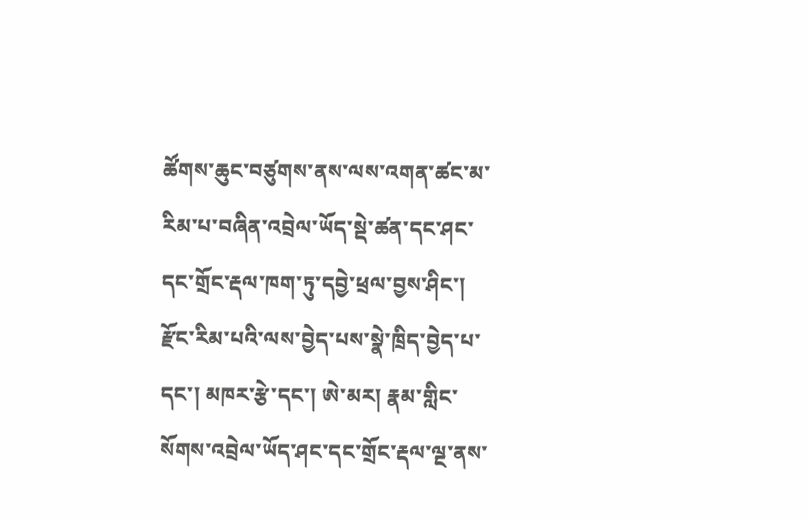ཚོགས་ཆུང་བཙུགས་ནས་ལས་འགན་ཚང་མ་རིམ་པ་བཞིན་འབྲེལ་ཡོད་སྡེ་ཚན་དང་ཤང་དང་གྲོང་རྡལ་ཁག་ཏུ་དབྱེ་ཕྲལ་བྱས་ཤིང་། རྫོང་རིམ་པའི་ལས་བྱེད་པས་སྣེ་ཁྲིད་བྱེད་པ་དང་། མཁར་རྩེ་དང་། ཨེ་མར། རྣམ་གླིང་སོགས་འབྲེལ་ཡོད་ཤང་དང་གྲོང་རྡལ་ལྔ་ནས་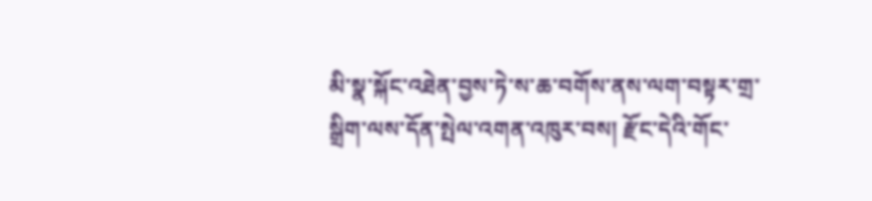མི་སྣ་སྐོང་འཐེན་བྱས་ཏེ་ས་ཆ་བགོས་ནས་ལག་བསྟར་གྲ་སྒྲིག་ལས་དོན་སྤེལ་འགན་འཁུར་བས། རྫོང་དེའི་གོང་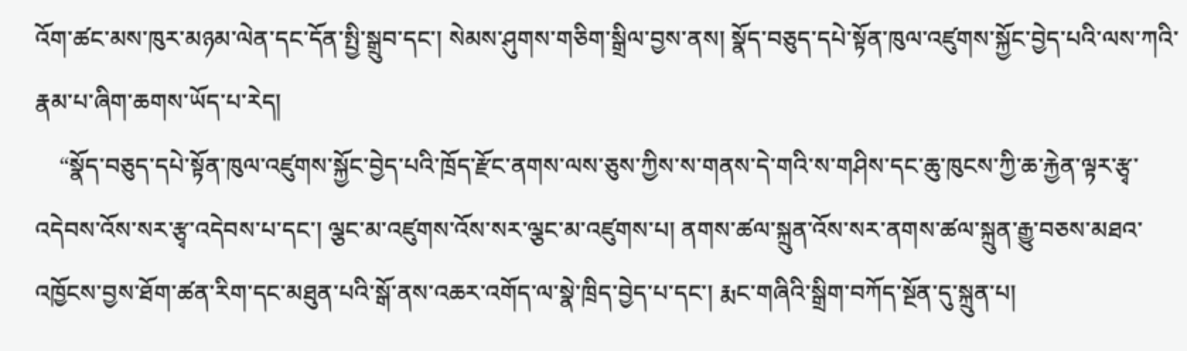འོག་ཚང་མས་ཁུར་མཉམ་ལེན་དང་དོན་སྤྱི་སྒྲུབ་དང་། སེམས་ཤུགས་གཅིག་སྒྲིལ་བྱས་ནས། སྣོད་བཅུད་དཔེ་སྟོན་ཁུལ་འཛུགས་སྐྱོང་བྱེད་པའི་ལས་ཀའི་རྣམ་པ་ཞིག་ཆགས་ཡོད་པ་རེད།
    “སྣོད་བཅུད་དཔེ་སྟོན་ཁུལ་འཛུགས་སྐྱོང་བྱེད་པའི་ཁྲོད་རྫོང་ནགས་ལས་ཅུས་ཀྱིས་ས་གནས་དེ་གའི་ས་གཤིས་དང་ཆུ་ཁུངས་ཀྱི་ཆ་རྐྱེན་ལྟར་རྩྭ་འདེབས་འོས་སར་རྩྭ་འདེབས་པ་དང་། ལྕང་མ་འཛུགས་འོས་སར་ལྕང་མ་འཛུགས་པ། ནགས་ཚལ་སྐྲུན་འོས་སར་ནགས་ཚལ་སྐྲུན་རྒྱུ་བཅས་མཐའ་འཁྱོངས་བྱས་ཐོག་ཚན་རིག་དང་མཐུན་པའི་སྒོ་ནས་འཆར་འགོད་ལ་སྣེ་ཁྲིད་བྱེད་པ་དང་། རྨང་གཞིའི་སྒྲིག་བཀོད་སྔོན་དུ་སྐྲུན་པ།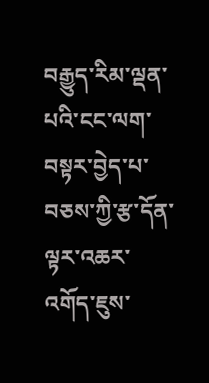བརྒྱུད་རིམ་ལྡན་པའི་ངང་ལག་བསྟར་བྱེད་པ་བཅས་ཀྱི་རྩ་དོན་ལྟར་འཆར་འགོད་ཇུས་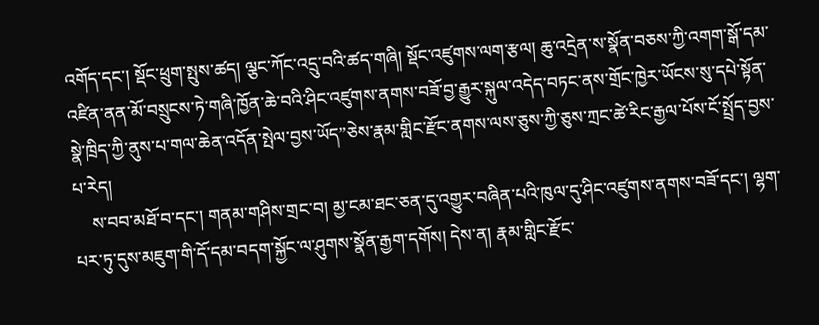འགོད་དང་། སྡོང་ཕྲུག་སྤུས་ཚད། ལྕང་ཀོང་འདྲུ་བའི་ཚད་གཞི། སྡོང་འཛུགས་ལག་རྩལ། ཆུ་འདྲེན་ས་སྣོན་བཅས་ཀྱི་འགག་སྒོ་དམ་འཛིན་ནན་མོ་བསྲུངས་ཏེ་གཞི་ཁྱོན་ཆེ་བའི་ཤིང་འཛུགས་ནགས་བཟོ་བྱ་རྒྱུར་སྐུལ་འདེད་བཏང་ནས་གྲོང་ཁྱེར་ཡོངས་སུ་དཔེ་སྟོན་སྣེ་ཁྲིད་ཀྱི་ནུས་པ་གལ་ཆེན་འདོན་སྤེལ་བྱས་ཡོད”ཅེས་རྣམ་གླིང་རྫོང་ནགས་ལས་ཅུས་ཀྱི་ཅུས་ཀྲང་ཚེ་རིང་རྒྱལ་པོས་ངོ་སྤྲོད་བྱས་པ་རེད།
    ས་བབ་མཐོ་བ་དང་། གནམ་གཤིས་གྲང་བ། མྱ་ངམ་ཐང་ཅན་དུ་འགྱུར་བཞིན་པའི་ཁུལ་དུ་ཤིང་འཛུགས་ནགས་བཟོ་དང་། ལྷག་པར་ཏུ་དུས་མཇུག་གི་དོ་དམ་བདག་སྐྱོང་ལ་ཤུགས་སྣོན་རྒྱག་དགོས། དེས་ན། རྣམ་གླིང་རྫོང་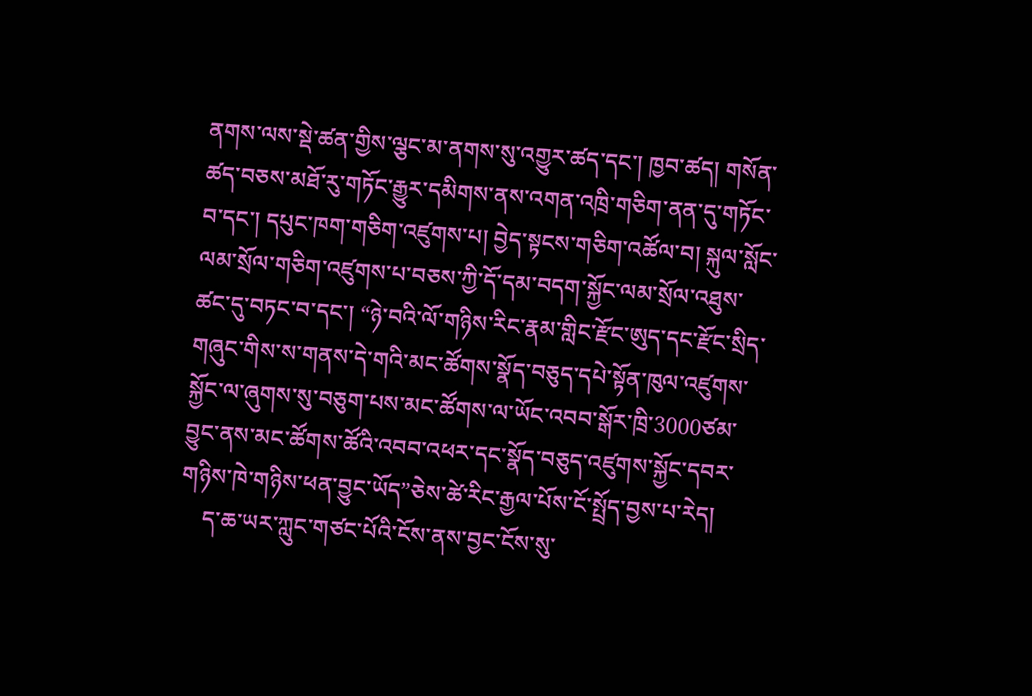ནགས་ལས་སྡེ་ཚན་གྱིས་ལྕང་མ་ནགས་སུ་འགྱུར་ཚད་དང་། ཁྱབ་ཚད། གསོན་ཚད་བཅས་མཐོ་རུ་གཏོང་རྒྱུར་དམིགས་ནས་འགན་འཁྲི་གཅིག་ནན་དུ་གཏོང་བ་དང་། དཔུང་ཁག་གཅིག་འཛུགས་པ། བྱེད་སྟངས་གཅིག་འཚོལ་བ། སྐུལ་སློང་ལམ་སྲོལ་གཅིག་འཛུགས་པ་བཅས་ཀྱི་དོ་དམ་བདག་སྐྱོང་ལམ་སྲོལ་འཐུས་ཚང་དུ་བཏང་བ་དང་། “ཉེ་བའི་ལོ་གཉིས་རིང་རྣམ་གླིང་རྫོང་ཨུད་དང་རྫོང་སྲིད་གཞུང་གིས་ས་གནས་དེ་གའི་མང་ཚོགས་སྣོད་བཅུད་དཔེ་སྟོན་ཁུལ་འཛུགས་སྐྱོང་ལ་ཞུགས་སུ་བཅུག་པས་མང་ཚོགས་ལ་ཡོང་འབབ་སྒོར་ཁྲི་3000ཙམ་བྱུང་ནས་མང་ཚོགས་ཚོའི་འབབ་འཕར་དང་སྣོད་བཅུད་འཛུགས་སྐྱོང་དབར་གཉིས་ཁེ་གཉིས་ཕན་བྱུང་ཡོད”ཅེས་ཚེ་རིང་རྒྱལ་པོས་ངོ་སྤྲོད་བྱས་པ་རེད།
    ད་ཆ་ཡར་ཀླུང་གཙང་པོའི་ངོས་ནས་བྱང་ངོས་སུ་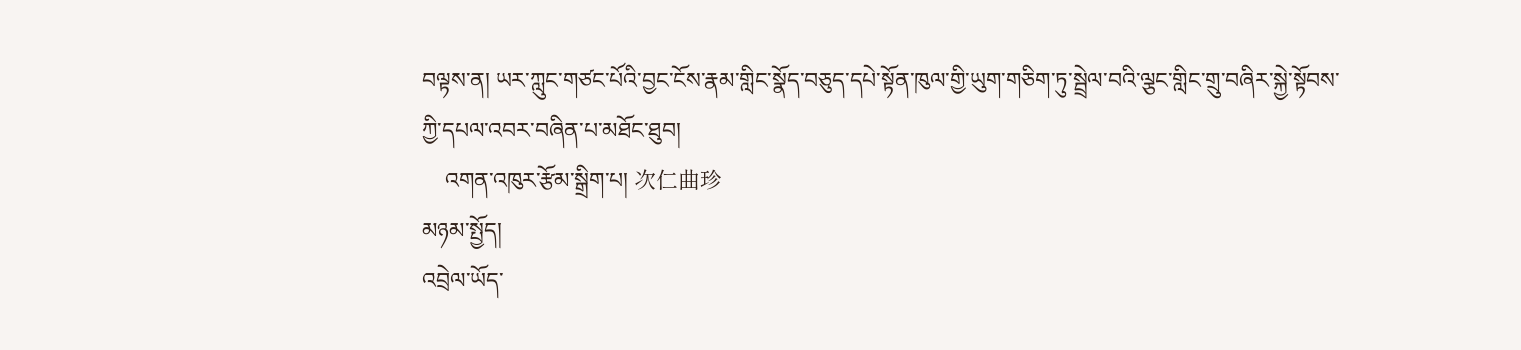བལྟས་ན། ཡར་ཀླུང་གཙང་པོའི་བྱང་ངོས་རྣམ་གླིང་སྣོད་བཅུད་དཔེ་སྟོན་ཁུལ་གྱི་ཡུག་གཅིག་ཏུ་སྦྲེལ་བའི་ལྕང་གླིང་གྲུ་བཞིར་སྐྱེ་སྟོབས་ཀྱི་དཔལ་འབར་བཞིན་པ་མཐོང་ཐུབ།
    འགན་འཁུར་རྩོམ་སྒྲིག་པ། 次仁曲珍
མཉམ་སྤྱོད།
འབྲེལ་ཡོད་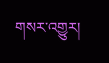གསར་འགྱུར།